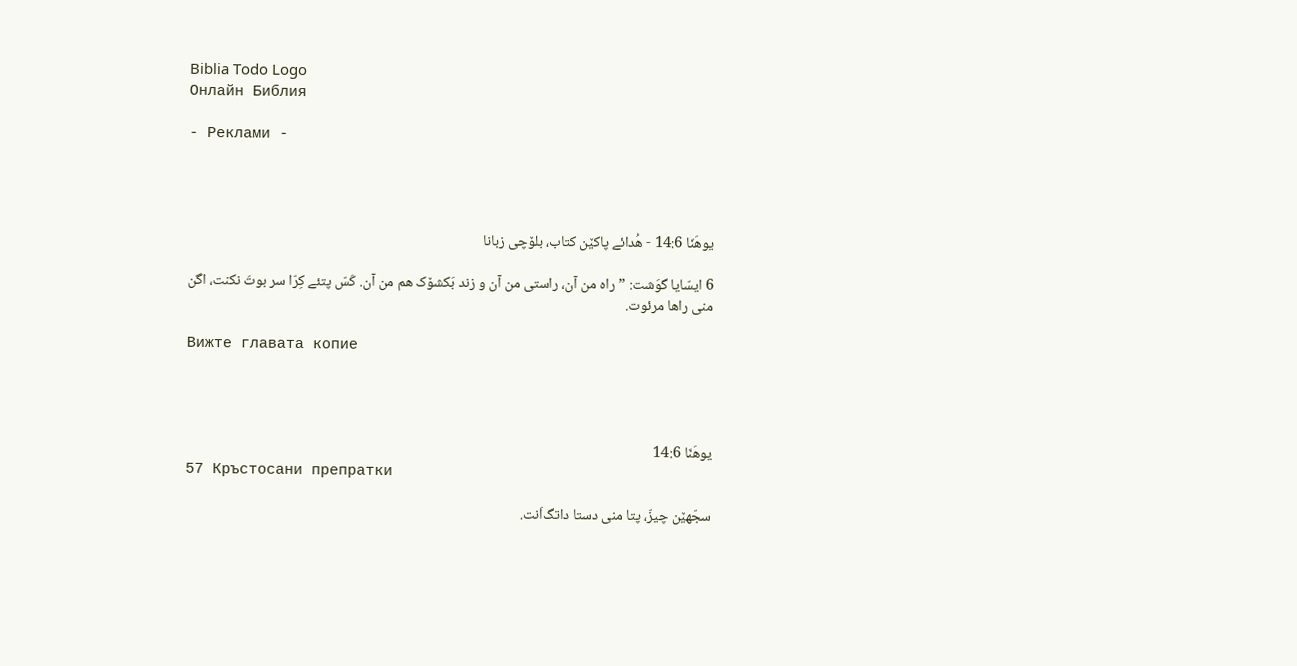Biblia Todo Logo
Онлайн Библия

- Реклами -




یوهَنّا 14:6 - هُدائے پاکێن کتاب، بلۆچی زبانا

6 ایسّایا گوَشت: ”راه من آن، راستی من آن و زند بَکشۆک هم من آن. کَسّ پتئے کِرّا سر بوتَ نکنت، اگن منی راها مرئوت.

Вижте главата копие




یوهَنّا 14:6
57 Кръстосани препратки

سجّهێن چیزّ، پتا منی دستا داتگ‌اَنت.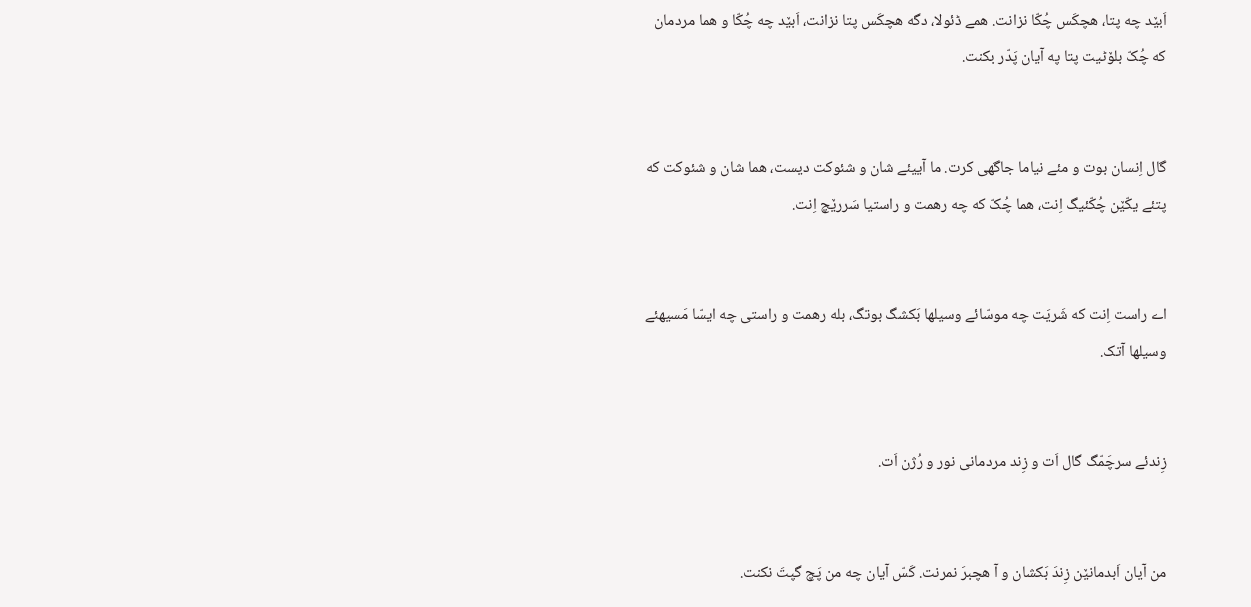اَبێد چه پتا، هچکَس چُکّا نزانت. همے ڈئولا، دگه هچکَس پتا نزانت، اَبێد چه چُکّا و هما مردمان که چُکّ بلۆٹیت پتا په آیان پَدّر بکنت.


گال اِنسان بوت و مئے نیاما جاگهی کرت. ما آییئے شان و شئوکت دیست، هما شان و شئوکت که پتئے یکّێن چُکّئیگ اِنت، هما چُکّ که چه رهمت و راستیا سَررێچ اِنت.


اے راست اِنت که شَریَت چه موسّائے وسیلها بَکشگ بوتگ، بله رهمت و راستی چه ایسّا مَسیهئے وسیلها آتک.


زِندئے سرچَمّگ گال اَت و زِند مردمانی نور و رُژن اَت.


من آیان اَبدمانێن زِندَ بَکشان و آ هچبرَ نمرنت. کَسّ آیان چه من پَچ گپتَ نکنت.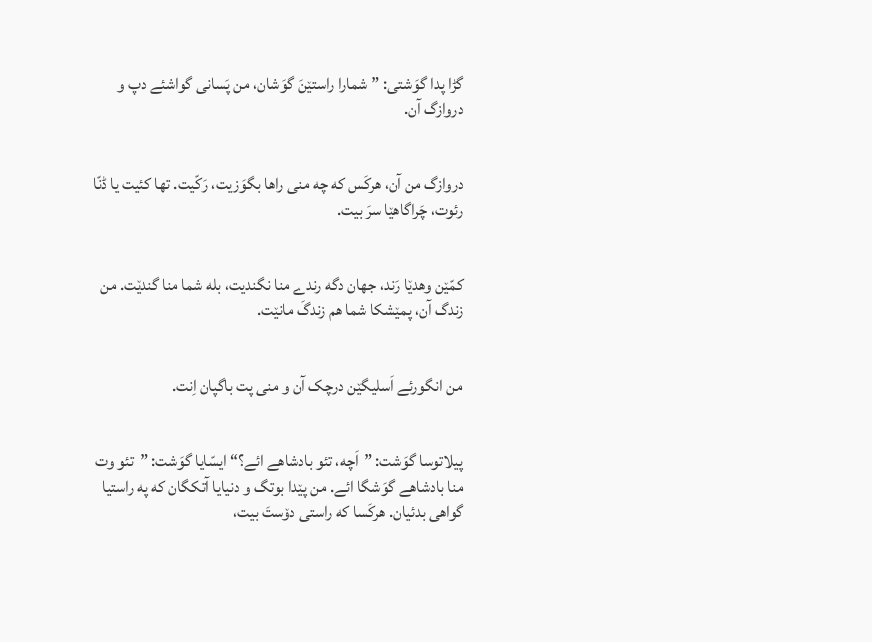گڑا پدا گوَشتی: ”شمارا راستێنَ گوَشان، من پَسانی گواشئے دپ و دروازگ آن.


دروازگ من آن، هرکَس که چه منی راها بگوَزیت، رَکّیت. تها کئیت یا ڈنّا رئوت، چَراگاهێا سرَ بیت.


کمّێن وهدێا رَند، جهان دگه رندے منا نگندیت، بله شما منا گندێت. من زندگ آن، پمێشکا شما هم زندگَ مانێت.


من انگورئے اَسلیگێن درچک آن و منی پت باگپان اِنت.


پیلاتوسا گوَشت: ”اَچه، تئو بادشاهے ائے؟“ ایسّایا گوَشت: ”تئو وت منا بادشاهے گوَشگا ائے. من پێدا بوتگ و دنیایا آتکگان که په راستیا گواهی بدئیان. هرکَسا که راستی دۆستَ بیت،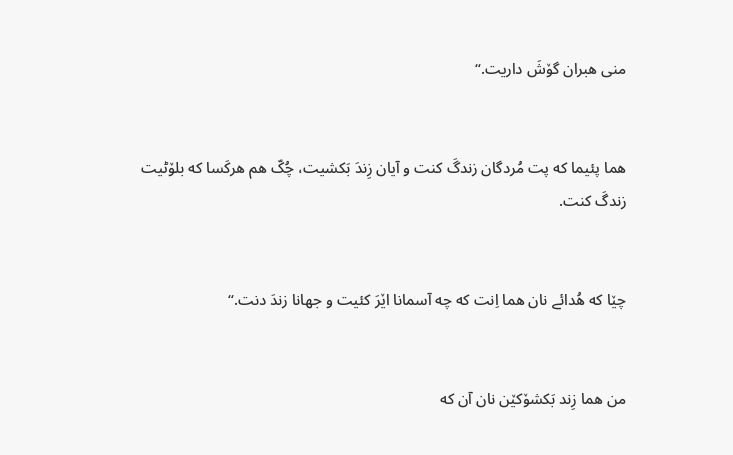منی هبران گۆشَ داریت.“


هما پئیما که پت مُردگان زندگَ کنت و آیان زِندَ بَکشیت، چُکّ هم هرکَسا که بلۆٹیت زندگَ کنت.


چێا که هُدائے نان هما اِنت که چه آسمانا اێرَ کئیت و جهانا زندَ دنت.“


من هما زِند بَکشۆکێن نان آن که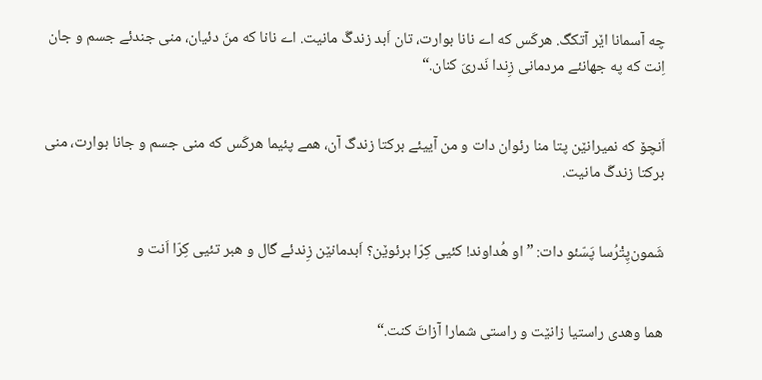چه آسمانا اێر آتکگ. هرکَس که اے نانا بوارت، تان اَبد زندگَ مانیت. اے نانا که منَ دئیان، منی جندئے جسم و جان اِنت که په جهانئے مردمانی زِندا نَدریَ کنان.“


اَنچۆ که نمیرانێن پتا منا رئوان دات و من آییئے برکتا زندگ آن، همے پئیما هرکَس که منی جسم و جانا بوارت، منی برکتا زندگَ مانیت.


شَمون‌پِتْرُسا پَسّئو دات: ”او هُداوند! کئیی کِرّا برئوێن؟ اَبدمانێن زِندئے گال و هبر تئیی کِرّا اَنت و


هما وهدی راستیا زانێت و راستی شمارا آزاتَ کنت.“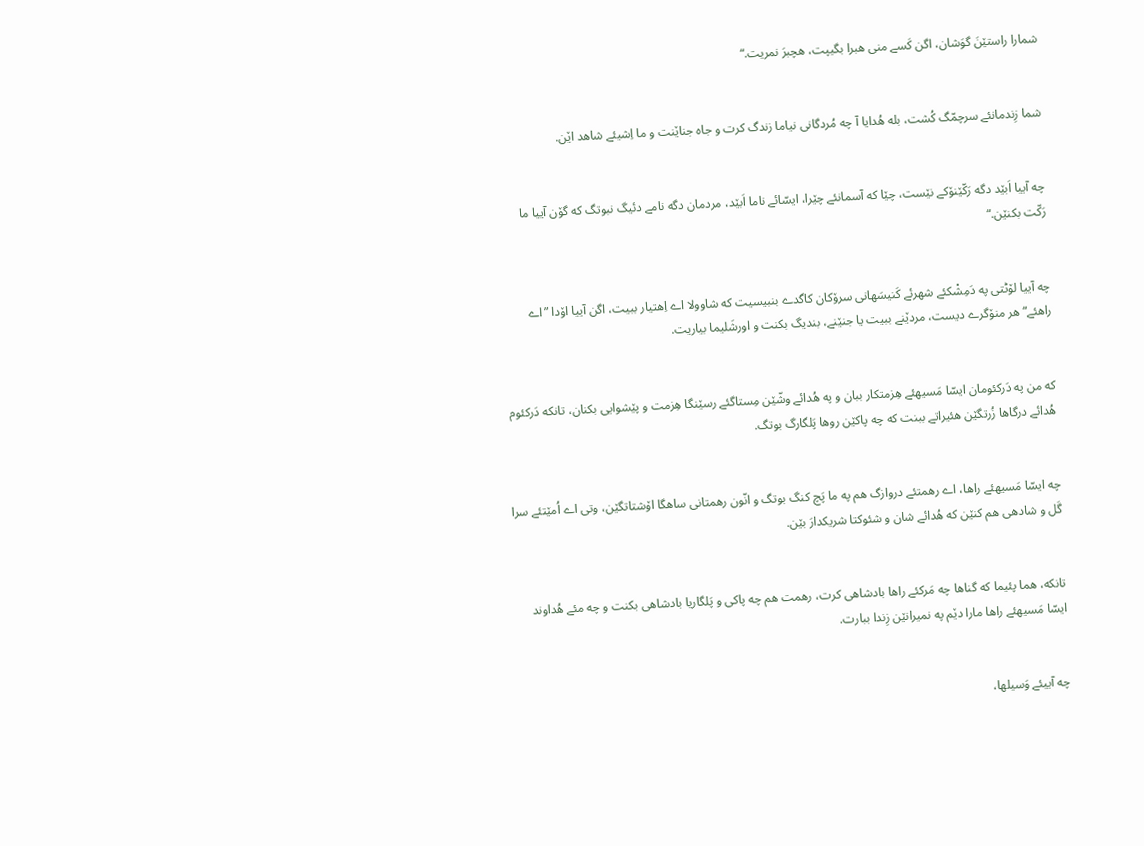شمارا راستێنَ گوَشان، اگن کَسے منی هبرا بگیپت، هچبرَ نمریت.“


شما زِندمانئے سرچمّگ کُشت، بله هُدایا آ چه مُردگانی نیاما زندگ کرت و جاه جناێنت و ما اِشیئے شاهد اێن.


چه آییا اَبێد دگه رَکّێنۆکے نێست، چێا که آسمانئے چێرا، ایسّائے ناما اَبێد، مردمان دگه نامے دئیگ نبوتگ که گۆن آییا ما رَکّت بکنێن.“


چه آییا لۆٹتی په دَمِشْکئے شهرئے کَنیسَهانی سرۆکان کاگدے بنبیسیت که شاوولا اے اِهتیار ببیت، اگن آییا اۆدا ”اے راهئے“ هر منۆگرے دیست، مردێنے ببیت یا جنێنے، بندیگ بکنت و اورشَلیما بیاریت.


که من په دَرکئومان ایسّا مَسیهئے هِزمتکار ببان و په هُدائے وشّێن مِستاگئے رسێنگا هِزمت و پێشوایی بکنان، تانکه دَرکئوم هُدائے درگاها زُرتگێن هئیراتے ببنت که چه پاکێن روها پَلگارگ بوتگ.


چه ایسّا مَسیهئے راها، اے رهمتئے دروازگ هم په ما پَچ کنگ بوتگ و انّون رهمتانی ساهگا اۆشتاتگێن، وتی اے اُمێتئے سرا گَل و شادهی هم کنێن که هُدائے شان و شئوکتا شریکدارَ بێن.


تانکه، هما پئیما که گناها چه مَرکئے راها بادشاهی کرت، رهمت هم چه پاکی و پَلگاریا بادشاهی بکنت و چه مئے هُداوند ایسّا مَسیهئے راها مارا دێم په نمیرانێن زِندا ببارت.


چه آییئے وَسیلها،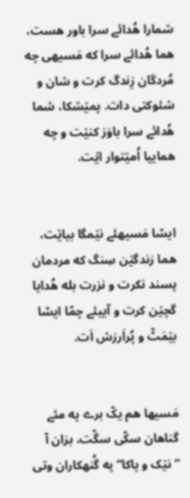شمارا هُدائے سرا باور هست، هما هُدائے سرا که مَسیهی چه مُردگان زِندگ کرت و شان و شئوکتی دات. پمێشکا، شما هُدائے سرا باوَرَ کنێت و چه هماییا اُمێتوار اێت.


ایسّا مَسیهئے نێمگا بیاێت، هما زندگێن سِنگ که مردمان پسند نکرت و نزرت بله هُدایا گچێن کرت و آییئے چمّا ایسّا بێمَٹّ و پُراَرزش اَت.


مَسیها هم یکّ برے په مئے گناهان سکّی سگّت، بزان آ ”نێک و پاکا“ په گُنهکاران وتی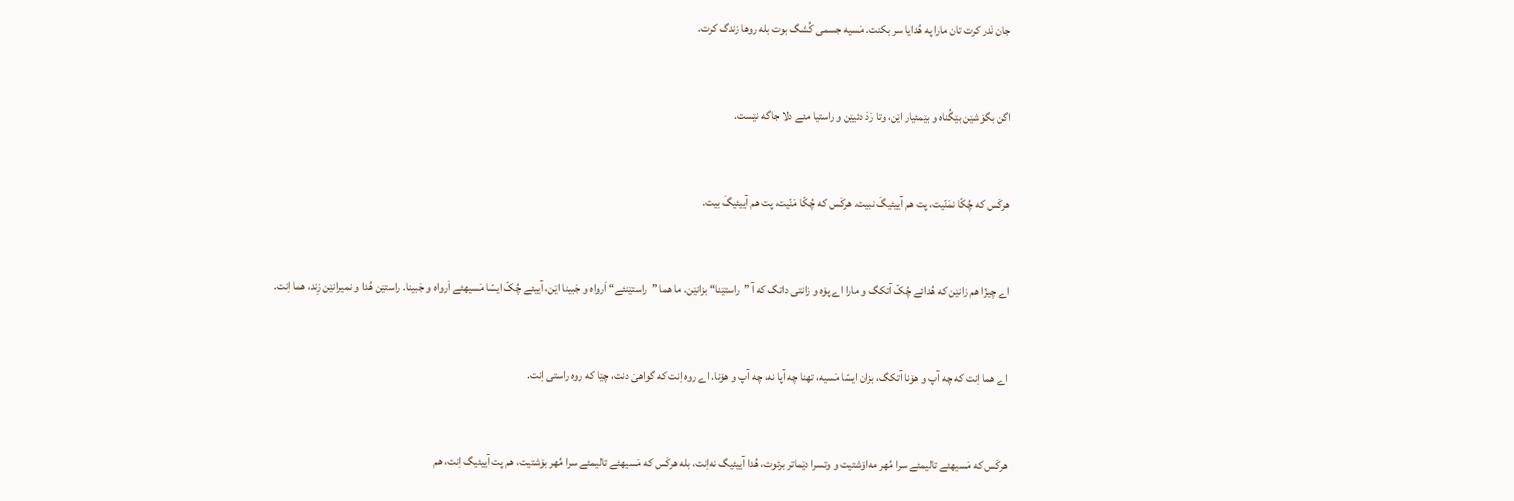جان نَدر کرت تان مارا په هُدایا سر بکنت. مَسیه جسمی کُشگ بوت بله روها زندگ کرت.


اگن بگوَشێن بێگُناه و بێمئیار اێن، وتا رَدَ دئیێن و راستیا مئے دلا جاگه نێست.


هرکَس که چُکّا نمَنّیت، پت هم آییئیگَ نبیت. هرکَس که چُکّا مَنّیت، پت هم آییئیگَ بیت.


اے چیزّا هم زانێن که هُدائے چُکّ آتکگ و مارا اے پۆه و زانتی داتگ که آ ”راستێنا“ بزانێن. ما هما ”راستێنئے“ اَرواه و جَبینا اێن، آییئے چُکّ ایسّا مَسیهئے اَرواه و جَبینا. راستێن هُدا و نمیرانێن زِند، هما اِنت.


اے هما اِنت که چه آپ و هۆنا آتکگ، بزان ایسّا مَسیه، تهنا چه آپا نه، چه آپ و هۆنا. اے روه اِنت که گواهیَ دنت، چێا که روه راستی اِنت.


هرکَس که مَسیهئے تالیمئے سرا مُهر مه‌اۆشتیت و وتسرا دێماتر برئوت، هُدا آییئیگ نه‌اِنت، بله هرکَس که مَسیهئے تالیمئے سرا مُهر بۆشتیت، هم پت آییئیگ اِنت، هم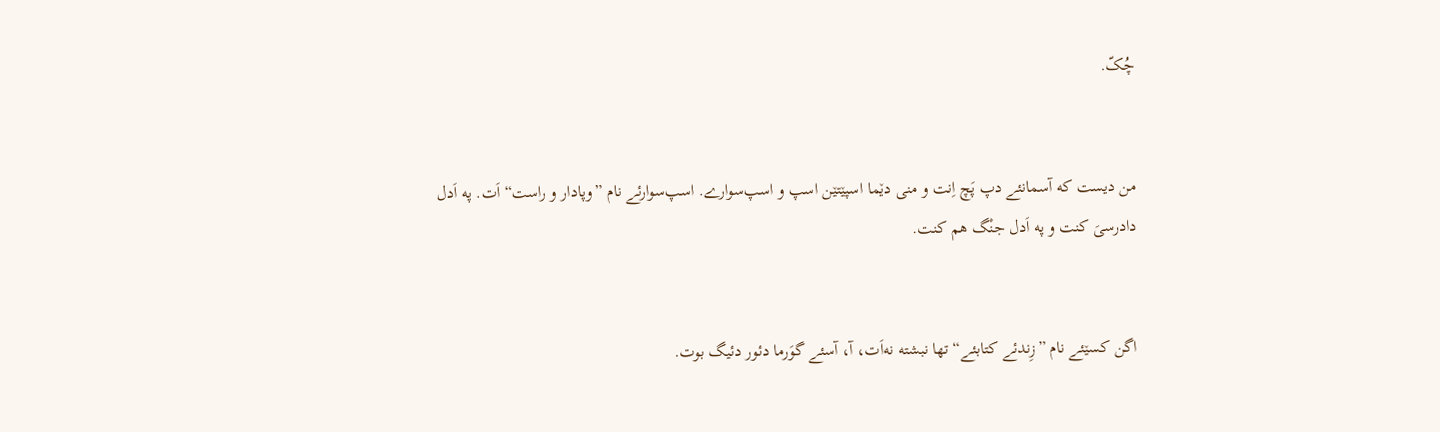چُکّ.


من دیست که آسمانئے دپ پَچ اِنت و منی دێما اسپێتێن اسپ و اسپ‌سوارے. اسپ‌سوارئے نام ”وپادار و راست“ اَت. په اَدل دادرسیَ کنت و په اَدل جنْگ هم کنت.


اگن کسێئے نام ”زِندئے کتابئے“ تها نبشته نه‌اَت، آ، آسئے گوَرما دئور دئیگ بوت.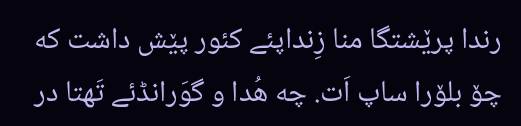رندا پرێشتگا منا زِنداپئے کئور پێش داشت که چۆ بلۆرا ساپ اَت. چه هُدا و گوَرانڈئے تَهتا در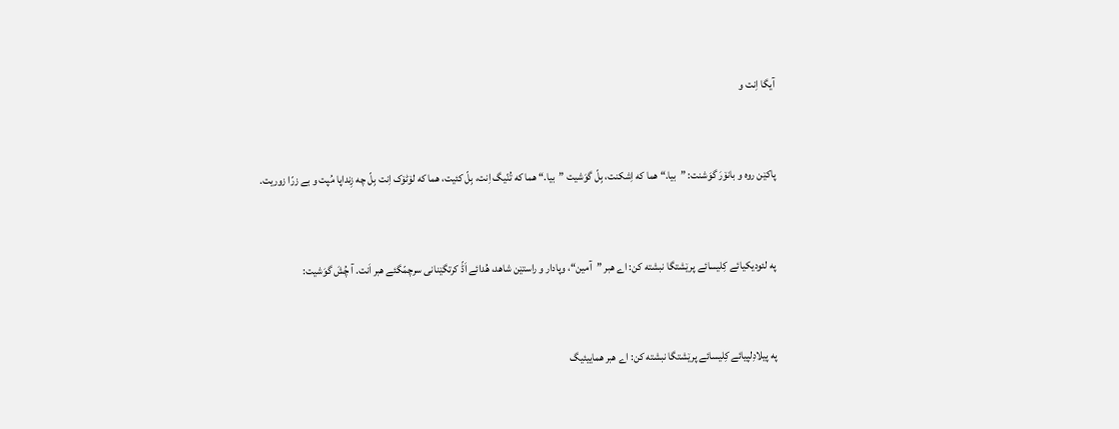آیگا اِنت و


پاکێن روه و بانۆرَ گوَشنت: ”بیا.“ هما که اِشکنت، بِلّ گوَشیت ”بیا.“ هما که تُنّیگ اِنت، بِلّ کئیت، هما که لۆٹۆک اِنت بِلّ چه زِنداپا مُپت و بے زرّا زوریت.


په لئودیکیائے کِلیسائے پرێشتگا نبشته کن: اے هبر ”آمین“، وپادار و راستێن شاهد، هُدائے اَڈّ کرتگێنانی سرچمّگئے هبر اَنت. آ چُشَ گوَشیت:


په پیلادِلپیائے کِلیسائے پرێشتگا نبشته کن: اے هبر هماییئیگ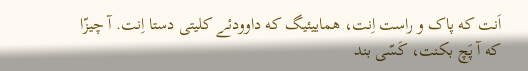اَنت که پاک و راست اِنت، هماییئیگ که داوودئے کلیتی دستا اِنت. آ چیزّا که آ پَچ بکنت، کَسّی بند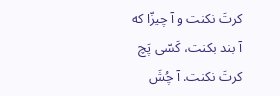کرتَ نکنت و آ چیزّا که آ بند بکنت، کَسّی پَچ کرتَ نکنت. آ چُشَ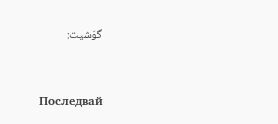گوَشیت:


Последвай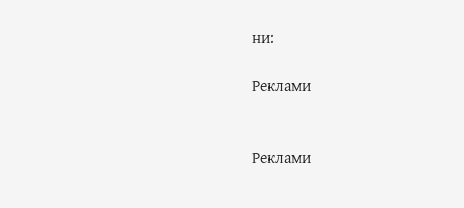ни:

Реклами


Реклами